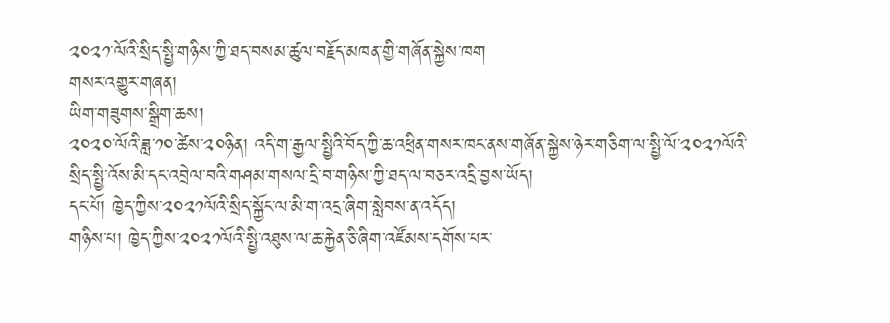༢༠༢༡་ལོའི་སྲིད་སྤྱི་གཉིས་ཀྱི་ཐད་བསམ་ཚུལ་བརྗོད་མཁན་གྱི་གཞོན་སྐྱེས་ཁག
གསར་འགྱུར་གཞན།
ཡིག་གཟུགས་སྒྲིག་ཆས།
༢༠༢༠་ལོའི་ཟླ་༡༠་ཚེས་༢༠ཉིན། འདི་ག་རྒྱལ་སྤྱིའི་བོད་ཀྱི་ཆ་འཕྲིན་གསར་ཁང་ནས་གཞོན་སྐྱེས་ཉེར་གཅིག་ལ་སྤྱི་ལོ་༢༠༢༡ལོའི་སྲིད་སྤྱི་འོས་མི་དང་འབྲེལ་བའི་གཤམ་གསལ་དྲི་བ་གཉིས་ཀྱི་ཐད་ལ་བཅར་འདྲི་བྱས་ཡོད།
དང་པོ། ཁྱེད་ཀྱིས་༢༠༢༡ལོའི་སྲིད་སྐྱོང་ལ་མི་ག་འདྲ་ཞིག་སླེབས་ན་འདོད།
གཉིས་པ། ཁྱེད་ཀྱིས་༢༠༢༡ལོའི་སྤྱི་འཐུས་ལ་ཆ་རྐྱེན་ཅི་ཞིག་འཛོམས་དགོས་པར་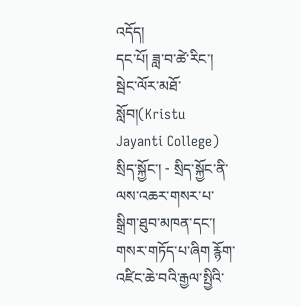འདོད།
དང་པོ། ཟླ་བ་ཚེ་རིང་། སྦེང་ལོར་མཐོ་སློབ།(Kristu Jayanti College)
སྲིད་སྐྱོང་། - སྲིད་སྐྱོང་ནི་ལས་འཆར་གསར་པ་སྒྲིག་ཐུབ་མཁན་དང་། གསར་གཏོད་པ་ཞིག རྙོག་འཛིང་ཆེ་བའི་རྒྱལ་སྤྱིའི་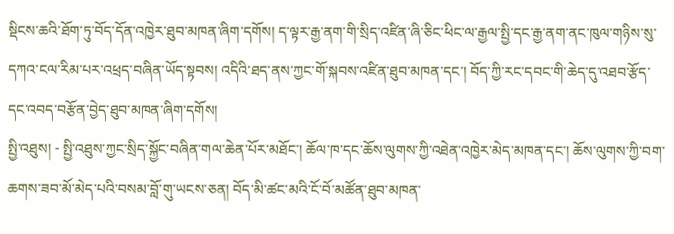སྡིངས་ཆའི་ཐོག་ཏུ་བོད་དོན་འཁྱེར་ཐུབ་མཁན་ཞིག་དགོས། ད་ལྟར་རྒྱ་ནག་གི་སྲིད་འཛིན་ཞི་ཅིང་ཕིང་ལ་རྒྱལ་སྤྱི་དང་རྒྱ་ནག་ནང་ཁུལ་གཉིས་སུ་དཀའ་ངལ་རིམ་པར་འཕྲད་བཞིན་ཡོད་སྟབས། འདིའི་ཐད་ནས་ཀྱང་གོ་སྐབས་འཛིན་ཐུབ་མཁན་དང་། བོད་ཀྱི་རང་དབང་གི་ཆེད་དུ་འཐབ་རྩོད་དང་འབད་བརྩོན་བྱེད་ཐུབ་མཁན་ཞིག་དགོས།
སྤྱི་འཐུས། - སྤྱི་འཐུས་ཀྱང་སྲིད་སྐྱོང་བཞིན་གལ་ཆེན་པོར་མཐོང་། ཆོལ་ཁ་དང་ཆོས་ལུགས་ཀྱི་འཐེན་འཁྱེར་མེད་མཁན་དང་། ཆོས་ལུགས་ཀྱི་བག་ཆགས་ཟབ་མོ་མེད་པའི་བསམ་བློ་གུ་ཡངས་ཅན། བོད་མི་ཚང་མའི་ངོ་བོ་མཚོན་ཐུབ་མཁན་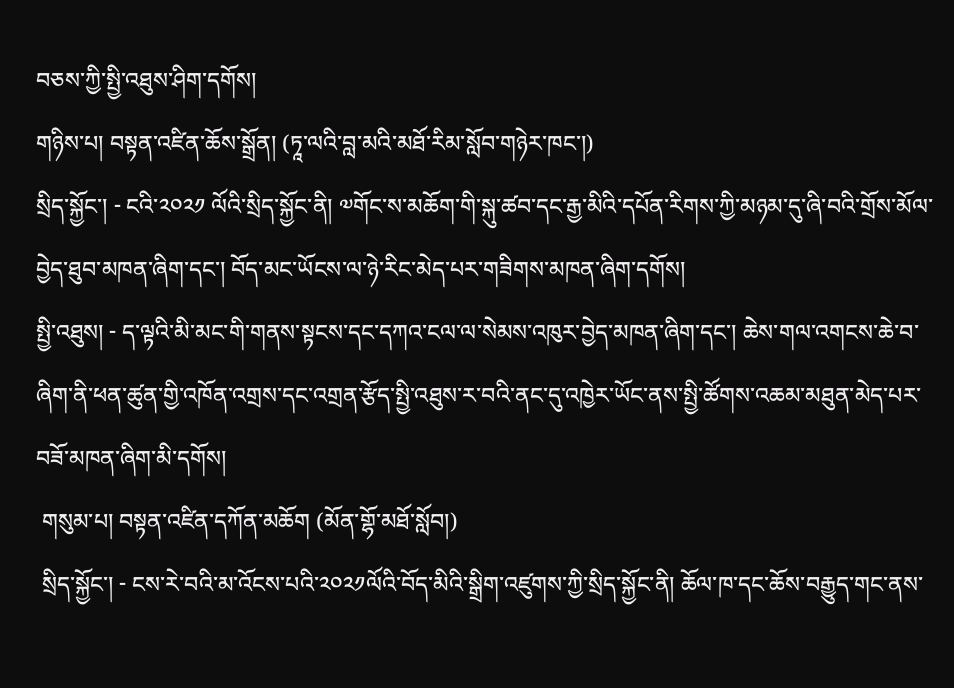བཅས་ཀྱི་སྤྱི་འཐུས་ཤིག་དགོས།
གཉིས་པ། བསྟན་འཛིན་ཆོས་སྒྲོན། (ཏཱ་ལའི་བླ་མའི་མཐོ་རིམ་སློབ་གཉེར་ཁང་།)
སྲིད་སྐྱོང་། - ངའི་༢༠༢༡ ལོའི་སྲིད་སྐྱོང་ནི། ༧གོང་ས་མཆོག་གི་སྐུ་ཚབ་དང་རྒྱ་མིའི་དཔོན་རིགས་ཀྱི་མཉམ་དུ་ཞི་བའི་གྲོས་མོལ་བྱེད་ཐུབ་མཁན་ཞིག་དང་། བོད་མང་ཡོངས་ལ་ཉེ་རིང་མེད་པར་གཟིགས་མཁན་ཞིག་དགོས།
སྤྱི་འཐུས། - ད་ལྟའི་མི་མང་གི་གནས་སྟངས་དང་དཀའ་ངལ་ལ་སེམས་འཁུར་བྱེད་མཁན་ཞིག་དང་། ཆེས་གལ་འགངས་ཆེ་བ་ཞིག་ནི་ཕན་ཚུན་གྱི་འཁོན་འགྲས་དང་འགྲན་རྩོད་སྤྱི་འཐུས་ར་བའི་ནང་དུ་འཁྱེར་ཡོང་ནས་སྤྱི་ཚོགས་འཆམ་མཐུན་མེད་པར་བཟོ་མཁན་ཞིག་མི་དགོས།
 གསུམ་པ། བསྟན་འཛིན་དཀོན་མཆོག (མོན་གྷོ་མཐོ་སློབ།)
 སྲིད་སྐྱོང་། - ངས་རེ་བའི་མ་འོངས་པའི་༢༠༢༡ལོའི་བོད་མིའི་སྒྲིག་འཛུགས་ཀྱི་སྲིད་སྐྱོང་ནི། ཆོལ་ཁ་དང་ཆོས་བརྒྱུད་གང་ནས་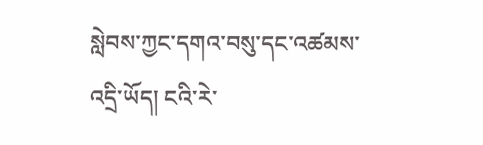སླེབས་ཀྱང་དགའ་བསུ་དང་འཚམས་འདྲི་ཡོད། ངའི་རེ་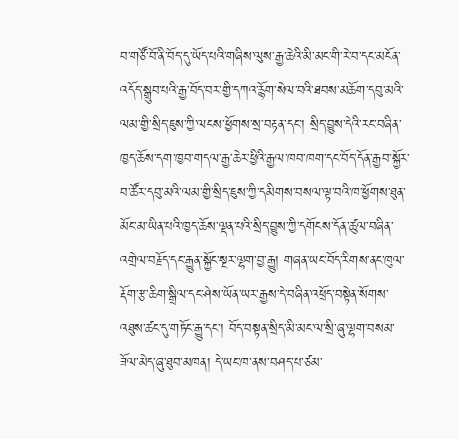བ་གཙོ་བོ་ནི་བོད་དུ་ཡོད་པའི་གཞིས་ལུས་རྒྱ་ཆེའི་མི་མང་གི་རེ་བ་དང་མངོན་འདོད་སྒྲུབ་པའི་རྒྱ་བོད་བར་གྱི་དཀའ་རྙོག་སེལ་བའི་ཐབས་མཆོག་དབུ་མའི་ལམ་གྱི་སྲིད་ཇུས་ཀྱི་ལངས་ཕྱོགས་སྲ་བརྟན་དང་། སྲིད་བྱུས་དེའི་རང་བཞིན་ཁྱད་ཆོས་དག་ཁྱབ་གདལ་རྒྱ་ཆེར་ཕྱིའི་རྒྱལ་ཁབ་ཁག་དང་བོད་དོན་རྒྱབ་སྐྱོར་བ་ཚོར་དབུ་མའི་ལམ་གྱི་སྲིད་ཇུས་ཀྱི་དམིགས་བསལ་ལྟ་བའི་ཁ་ཕྱོགས་ཐུན་མོང་མ་ཡིན་པའི་ཁྱད་ཆོས་ལྡན་པའི་སྲིད་བྱུས་ཀྱི་དགོངས་དོན་ཚུལ་བཞིན་འགྲེལ་བརྗོད་དང་རྒྱུན་སྐྱོང་སྔར་ལྷག་བྱ་རྒྱུ། གཞན་ཡང་བོད་རིགས་ནང་ཁུལ་རྡོག་རྩ་ཆིག་སྒྲིལ་དང་ཤེས་ཡོན་ཡར་རྒྱས་དེ་བཞིན་འཕྲོད་བསྟེན་སོགས་འཐུས་ཚང་དུ་གཏོང་རྒྱུ་དང་། བོད་བསྟན་སྲིད་མི་མང་ལ་སྲི་ཞུ་ལྷག་བསམ་ཟོལ་མེད་ཞུ་ཐུབ་མཁན། དེ་ཡང་ཁ་ནས་བཤད་པ་ཙམ་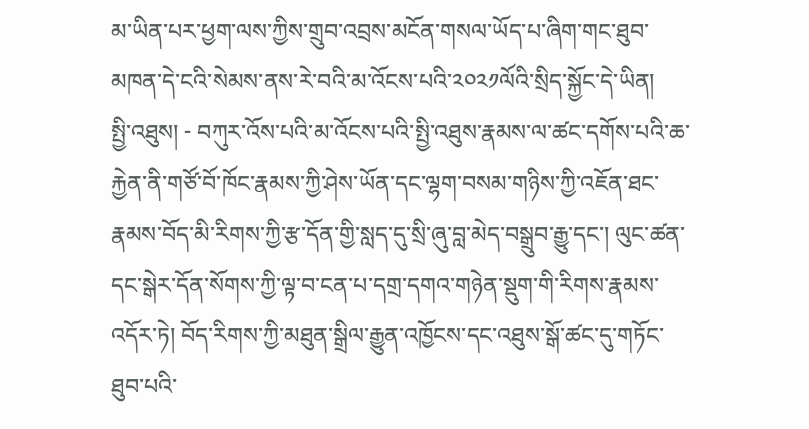མ་ཡིན་པར་ཕྱག་ལས་ཀྱིས་གྲུབ་འབྲས་མངོན་གསལ་ཡོད་པ་ཞིག་གང་ཐུབ་མཁན་དེ་ངའི་སེམས་ནས་རེ་བའི་མ་འོངས་པའི་༢༠༢༡ལོའི་སྲིད་སྐྱོང་དེ་ཡིན།
སྤྱི་འཐུས། - བཀུར་འོས་པའི་མ་འོངས་པའི་སྤྱི་འཐུས་རྣམས་ལ་ཚང་དགོས་པའི་ཆ་རྐྱེན་ནི་གཙོ་བོ་ཁོང་རྣམས་ཀྱི་ཤེས་ཡོན་དང་ལྷག་བསམ་གཉིས་ཀྱི་འཇོན་ཐང་རྣམས་བོད་མི་རིགས་ཀྱི་རྩ་དོན་གྱི་སླད་དུ་སྲི་ཞུ་བླ་མེད་བསྒྲུབ་རྒྱུ་དང་། ལུང་ཚན་དང་སྒེར་དོན་སོགས་ཀྱི་ལྟ་བ་ངན་པ་དགྲ་དགའ་གཉེན་སྡུག་གི་རིགས་རྣམས་འདོར་ཏེ། བོད་རིགས་ཀྱི་མཐུན་སྒྲིལ་རྒྱུན་འཁྱོངས་དང་འཐུས་སྒོ་ཚང་དུ་གཏོང་ཐུབ་པའི་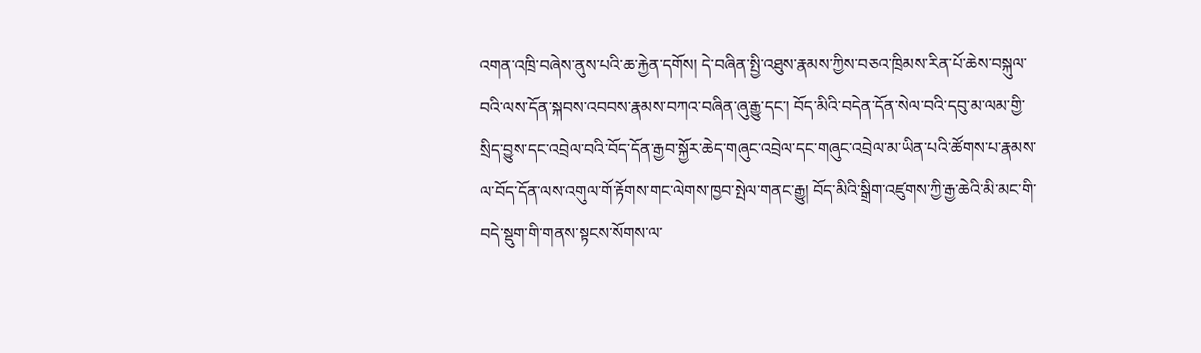འགན་འཁྲི་བཞེས་ནུས་པའི་ཆ་རྐྱེན་དགོས། དེ་བཞིན་སྤྱི་འཐུས་རྣམས་ཀྱིས་བཅའ་ཁྲིམས་རིན་པོ་ཆེས་བསྐུལ་བའི་ལས་དོན་སྐབས་འབབས་རྣམས་བཀའ་བཞིན་ཞུ་རྒྱུ་དང་། བོད་མིའི་བདེན་དོན་སེལ་བའི་དབུ་མ་ལམ་གྱི་སྲིད་བྱུས་དང་འབྲེལ་བའི་བོད་དོན་རྒྱབ་སྐྱོར་ཆེད་གཞུང་འབྲེལ་དང་གཞུང་འབྲེལ་མ་ཡིན་པའི་ཚོགས་པ་རྣམས་ལ་བོད་དོན་ལས་འགུལ་གོ་རྟོགས་གང་ལེགས་ཁྱབ་སྤེལ་གནང་རྒྱུ། བོད་མིའི་སྒྲིག་འཛུགས་ཀྱི་རྒྱ་ཆེའི་མི་མང་གི་བདེ་སྡུག་གི་གནས་སྟངས་སོགས་ལ་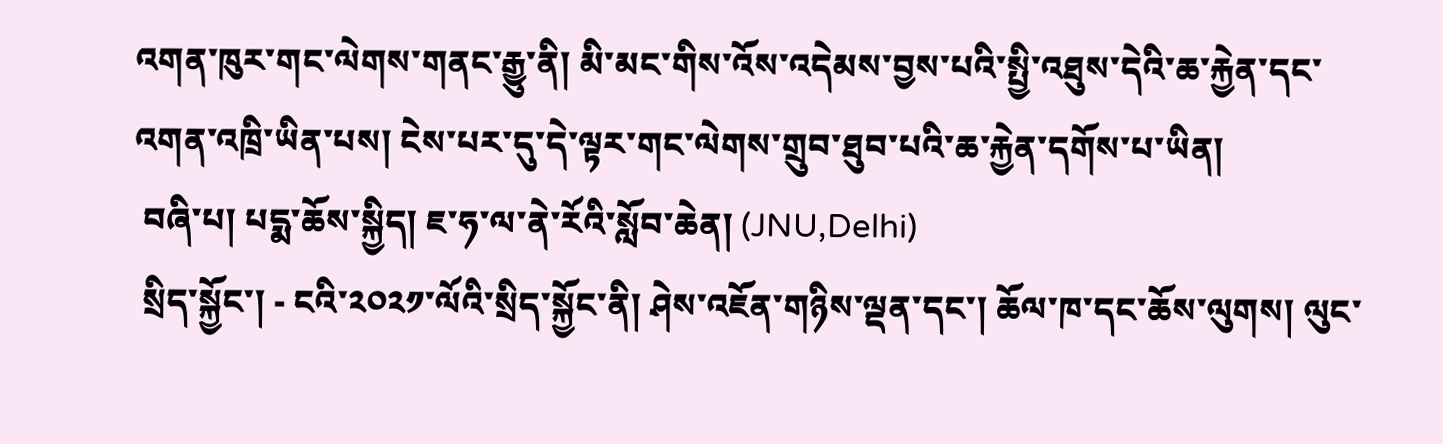འགན་ཁུར་གང་ལེགས་གནང་རྒྱུ་ནི། མི་མང་གིས་འོས་འདེམས་བྱས་པའི་སྤྱི་འཐུས་དེའི་ཆ་རྐྱེན་དང་འགན་འཁྲི་ཡིན་པས། ངེས་པར་དུ་དེ་ལྟར་གང་ལེགས་གྲུབ་ཐུབ་པའི་ཆ་རྐྱེན་དགོས་པ་ཡིན།
 བཞི་པ། པདྨ་ཆོས་སྐྱིད། ཇ་ཧ་ལ་ནེ་རོའི་སློབ་ཆེན། (JNU,Delhi)
 སྲིད་སྐྱོང་། - ངའི་༢༠༢༡་ལོའི་སྲིད་སྐྱོང་ནི། ཤེས་འཇོན་གཉིས་ལྡན་དང་། ཆོལ་ཁ་དང་ཆོས་ལུགས། ལུང་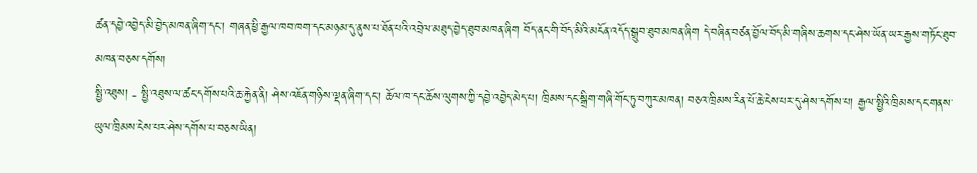ཚན་དབྱེ་འབྱེད་མི་བྱེད་མཁན་ཞིག་དང་། གཞན་ཕྱི་རྒྱལ་ཁབ་ཁག་དང་མཉམ་དུ་ནུས་པ་ཐོན་པའི་འབྲེལ་མཐུད་བྱེད་ཐུབ་མཁན་ཞིག བོད་ནང་གི་བོད་མིའི་མངོན་འདོད་སྒྲུབ་ཐུབ་མཁན་ཞིག དེ་བཞིན་བཙན་བྱོལ་བོད་མི་གཞིས་ཆགས་དང་ཤེས་ཡོན་ཡར་རྒྱས་གཏོང་ཐུབ་མཁན་བཅས་དགོས།
སྤྱི་འཐུས། - སྤྱི་འཐུས་ལ་ཚང་དགོས་པའི་ཆ་རྐྱེན་ནི། ཤེས་འཇོན་གཉིས་ལྡན་ཞིག་དང་། ཆོལ་ཁ་དང་ཆོས་ལུགས་ཀྱི་དབྱེ་འབྱེད་མེད་པ། ཁྲིམས་དང་སྒྲིག་གཞི་གོང་ཏུ་བཀུར་མཁན། བཅའ་ཁྲིམས་རིན་པོ་ཆེ་ངེས་པར་དུ་ཤེས་དགོས་པ། རྒྱལ་སྤྱིའི་ཁྲིམས་དང་གནས་ཡུལ་ཁྲིམས་ངེས་པར་ཤེས་དགོས་པ་བཅས་ཡིན།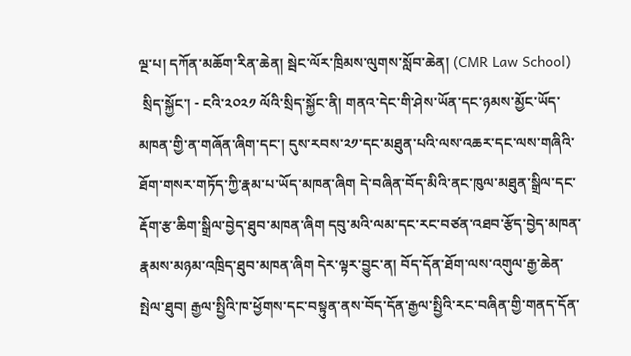ལྔ་པ། དཀོན་མཆོག་རིན་ཆེན། སྦེང་ལོར་ཁྲིམས་ལུགས་སློབ་ཆེན། (CMR Law School)
 སྲིད་སྐྱོང་། - ངའི་༢༠༢༡ ལོའི་སྲིད་སྐྱོང་ནི། གནའ་དེང་གི་ཤེས་ཡོན་དང་ཉམས་མྱོང་ཡོད་མཁན་གྱི་ན་གཞོན་ཞིག་དང་། དུས་རབས་༢༡་དང་མཐུན་པའི་ལས་འཆར་དང་ལས་གཞིའི་ཐོག་གསར་གཏོད་ཀྱི་རྣམ་པ་ཡོད་མཁན་ཞིག དེ་བཞིན་བོད་མིའི་ནང་ཁུལ་མཐུན་སྒྲིལ་དང་རྡོག་རྩ་ཆིག་སྒྲིལ་བྱེད་ཐུབ་མཁན་ཞིག དབུ་མའི་ལམ་དང་རང་བཙན་འཐབ་རྩོད་བྱེད་མཁན་རྣམས་མཉམ་འཁྲིད་ཐུབ་མཁན་ཞིག དེར་ལྟར་བྱུང་ན། བོད་དོན་ཐོག་ལས་འགུལ་རྒྱ་ཆེན་སྤེལ་ཐུབ། རྒྱལ་སྤྱིའི་ཁ་ཕྱོགས་དང་བསྟུན་ནས་བོད་དོན་རྒྱལ་སྤྱིའི་རང་བཞིན་གྱི་གནད་དོན་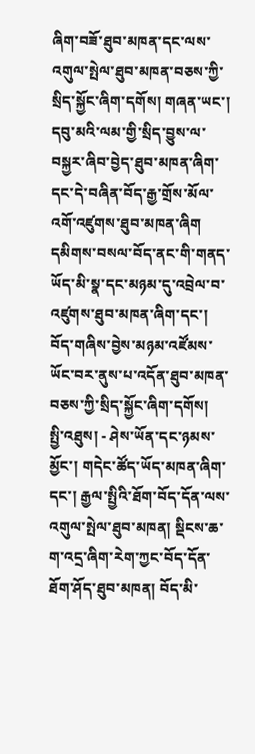ཞིག་བཟོ་ཐུབ་མཁན་དང་ལས་འགུལ་སྤེལ་ཐུབ་མཁན་བཅས་ཀྱི་སྲིད་སྐྱོང་ཞིག་དགོས། གཞན་ཡང་། དབུ་མའི་ལམ་གྱི་སྲིད་བྱུས་ལ་བསྐྱར་ཞིབ་བྱེད་ཐུབ་མཁན་ཞིག་དང་དེ་བཞིན་བོད་རྒྱ་གྲོས་མོལ་འགོ་འཛུགས་ཐུབ་མཁན་ཞིག དམིགས་བསལ་བོད་ནང་གི་གནད་ཡོད་མི་སྣ་དང་མཉམ་དུ་འབྲེལ་བ་འཛུགས་ཐུབ་མཁན་ཞིག་དང་། བོད་གཞིས་བྱེས་མཉམ་འཛོམས་ཡོང་བར་ནུས་པ་འདོན་ཐུབ་མཁན་བཅས་ཀྱི་སྲིད་སྐྱོང་ཞིག་དགོས།
སྤྱི་འཐུས། - ཤེས་ཡོན་དང་ཉམས་མྱོང་། གདེང་ཚོད་ཡོད་མཁན་ཞིག་དང་། རྒྱལ་སྤྱིའི་ཐོག་བོད་དོན་ལས་འགུལ་སྤེལ་ཐུབ་མཁན། སྡིངས་ཆ་ག་འདྲ་ཞིག་རེག་ཀྱང་བོད་དོན་ཐོག་ཤོད་ཐུབ་མཁན། བོད་མི་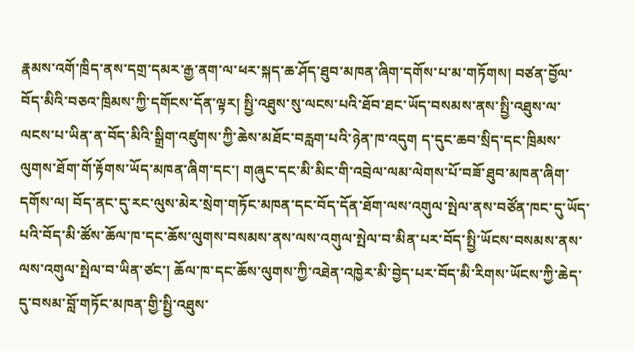རྣམས་འགོ་ཁྲིད་ནས་དགྲ་དམར་རྒྱ་ནག་ལ་ཕར་སྐད་ཆ་ཤོད་ཐུབ་མཁན་ཞིག་དགོས་པ་མ་གཏོགས། བཙན་བྱོལ་བོད་མིའི་བཅའ་ཁྲིམས་ཀྱི་དགོངས་དོན་ལྟར། སྤྱི་འཐུས་སུ་ལངས་པའི་ཐོབ་ཐང་ཡོད་བསམས་ནས་སྤྱི་འཐུས་ལ་ལངས་པ་ཡིན་ན་བོད་མིའི་སྒྲིག་འཛུགས་ཀྱི་ཆེས་མཐོང་བརླག་པའི་ཉེན་ཁ་འདུག ད་དུང་ཆབ་སྲིད་དང་ཁྲིམས་ལུགས་ཐོག་གོ་རྟོགས་ཡོད་མཁན་ཞིག་དང་། གཞུང་དང་མི་མིང་གི་འབྲེལ་ལམ་ལེགས་པོ་བཟོ་ཐུབ་མཁན་ཞིག་དགོས་ལ། བོད་ནང་དུ་རང་ལུས་མེར་སྲེག་གཏོང་མཁན་དང་བོད་དོན་ཐོག་ལས་འགུལ་སྤེལ་ནས་བཙོན་ཁང་དུ་ཡོད་པའི་བོད་མི་ཚོས་ཆོལ་ཁ་དང་ཆོས་ལུགས་བསམས་ནས་ལས་འགུལ་སྤེལ་བ་མིན་པར་བོད་སྤྱི་ཡོངས་བསམས་ནས་ལས་འགུལ་སྤེལ་བ་ཡིན་ཙང་། ཆོལ་ཁ་དང་ཆོས་ལུགས་ཀྱི་འཐེན་འཁྱེར་མི་བྱེད་པར་བོད་མི་རིགས་ཡོངས་ཀྱི་ཆེད་དུ་བསམ་བློ་གཏོང་མཁན་གྱི་སྤྱི་འཐུས་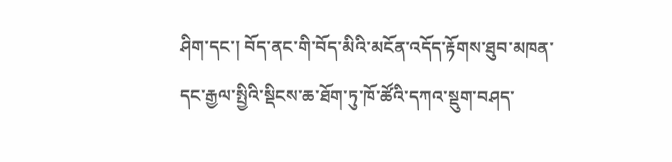ཤིག་དང་། བོད་ནང་གི་བོད་མིའི་མངོན་འདོད་རྟོགས་ཐུབ་མཁན་དང་རྒྱལ་སྤྱིའི་སྡིངས་ཆ་ཐོག་ཏུ་ཁོ་ཚོའི་དཀའ་སྡུག་བཤད་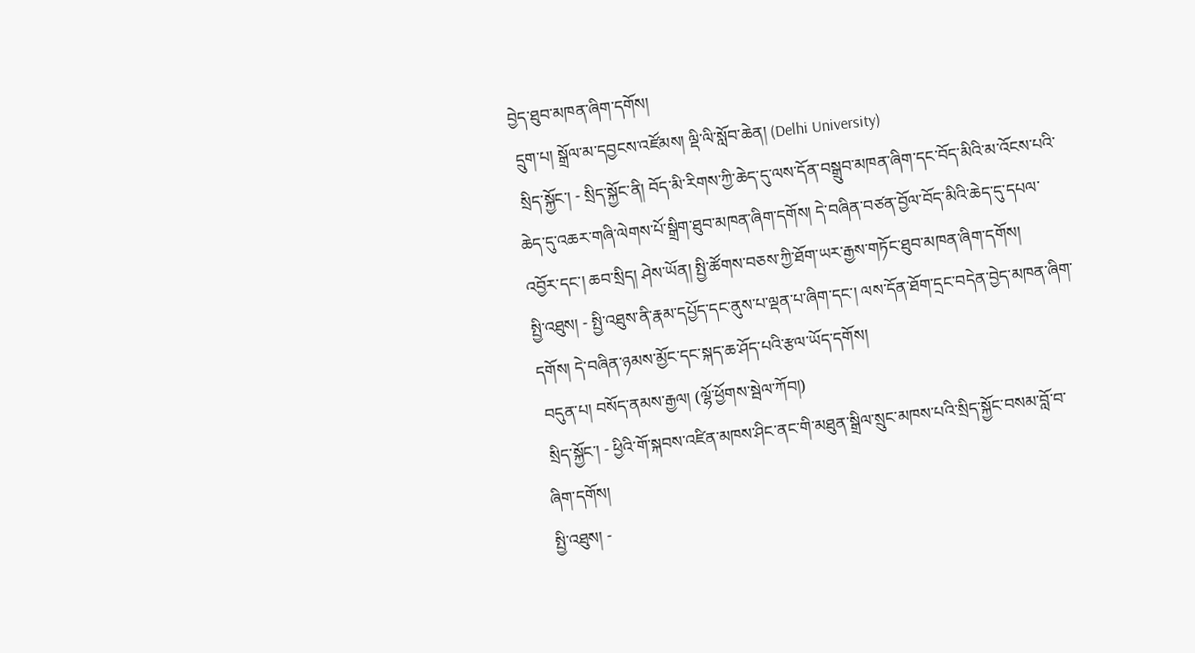བྱེད་ཐུབ་མཁན་ཞིག་དགོས།
 དྲུག་པ། སྒྲོལ་མ་དབྱངས་འཛོམས། ལྡི་ལི་སློབ་ཆེན། (Delhi University)
 སྲིད་སྐྱོང་། - སྲིད་སྐྱོང་ནི། བོད་མི་རིགས་ཀྱི་ཆེད་དུ་ལས་དོན་བསྒྲུབ་མཁན་ཞིག་དང་བོད་མིའི་མ་འོངས་པའི་ཆེད་དུ་འཆར་གཞི་ལེགས་པོ་སྒྲིག་ཐུབ་མཁན་ཞིག་དགོས། དེ་བཞིན་བཙན་བྱོལ་བོད་མིའི་ཆེད་དུ་དཔལ་འབྱོར་དང་། ཆབ་སྲིད། ཤེས་ཡོན། སྤྱི་ཚོགས་བཅས་ཀྱི་ཐོག་ཡར་རྒྱས་གཏོང་ཐུབ་མཁན་ཞིག་དགོས།
སྤྱི་འཐུས། - སྤྱི་འཐུས་ནི་རྣམ་དཔྱོད་དང་ནུས་པ་ལྡན་པ་ཞིག་དང་། ལས་དོན་ཐོག་དྲང་བདེན་བྱེད་མཁན་ཞིག་དགོས། དེ་བཞིན་ཉམས་མྱོང་དང་སྐད་ཆ་ཤོད་པའི་རྩལ་ཡོད་དགོས།
 བདུན་པ། བསོད་ནམས་རྒྱལ། (ལྷོ་ཕྱོགས་སྦེལ་ཀོབ།)
 སྲིད་སྐྱོང་། - ཕྱིའི་གོ་སྐབས་འཛིན་མཁས་ཤིང་ནང་གི་མཐུན་སྒྲིལ་སྲུང་མཁས་པའི་སྲིད་སྐྱོང་བསམ་བློ་བ་ཞིག་དགོས།
སྤྱི་འཐུས། -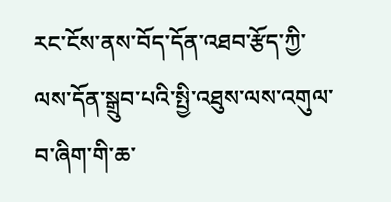རང་ངོས་ནས་བོད་དོན་འཐབ་རྩོད་ཀྱི་ལས་དོན་སྒྲུབ་པའི་སྤྱི་འཐུས་ལས་འགུལ་བ་ཞིག་གི་ཆ་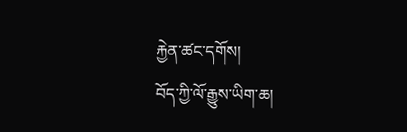རྐྱེན་ཚང་དགོས།
བོད་ཀྱི་ལོ་རྒྱུས་ཡིག་ཆ།